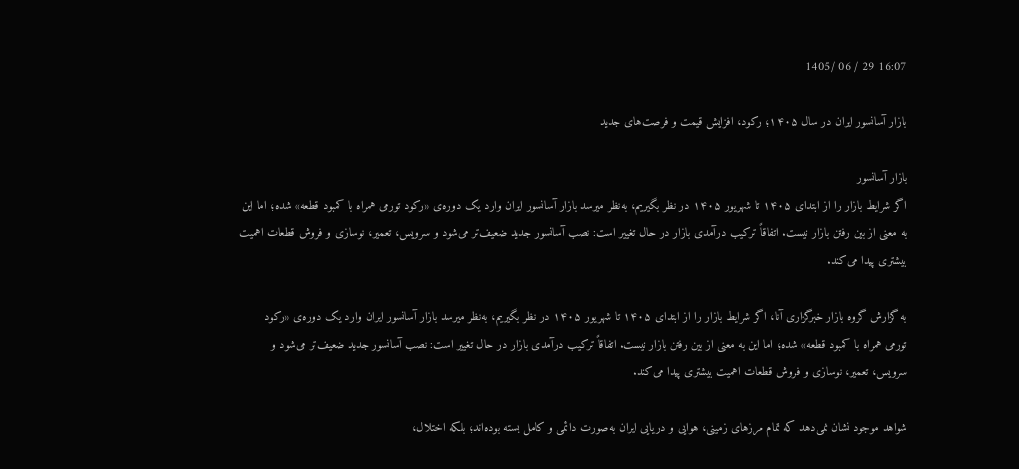16:07 29 / 06 /1405

بازار آسانسور ایران در سال ۱۴۰۵؛ رکود، افزایش قیمت و فرصت‌های جدید

بازار آسانسور
اگر شرایط بازار را از ابتدای ۱۴۰۵ تا شهریور ۱۴۰۵ در نظر بگیریم، به‌نظر میرسد بازار آسانسور ایران وارد یک دوره‌ی «رکود تورمی همراه با کمبود قطعه» شده؛ اما این به معنی از بین رفتن بازار نیست. اتفاقاً ترکیب درآمدی بازار در حال تغییر است: نصب آسانسور جدید ضعیف‌تر می‌شود و سرویس، تعمیر، نوسازی و فروش قطعات اهمیت بیشتری پیدا می‌کند.

به گزارش گروه بازار خبرگزاری آنا، اگر شرایط بازار را از ابتدای ۱۴۰۵ تا شهریور ۱۴۰۵ در نظر بگیریم، به‌نظر میرسد بازار آسانسور ایران وارد یک دوره‌ی «رکود تورمی همراه با کمبود قطعه» شده؛ اما این به معنی از بین رفتن بازار نیست. اتفاقاً ترکیب درآمدی بازار در حال تغییر است: نصب آسانسور جدید ضعیف‌تر می‌شود و سرویس، تعمیر، نوسازی و فروش قطعات اهمیت بیشتری پیدا می‌کند.

شواهد موجود نشان نمی‌دهد که تمام مرزهای زمینی، هوایی و دریایی ایران به‌صورت دائمی و کامل بسته بوده‌اند؛ بلکه اختلال،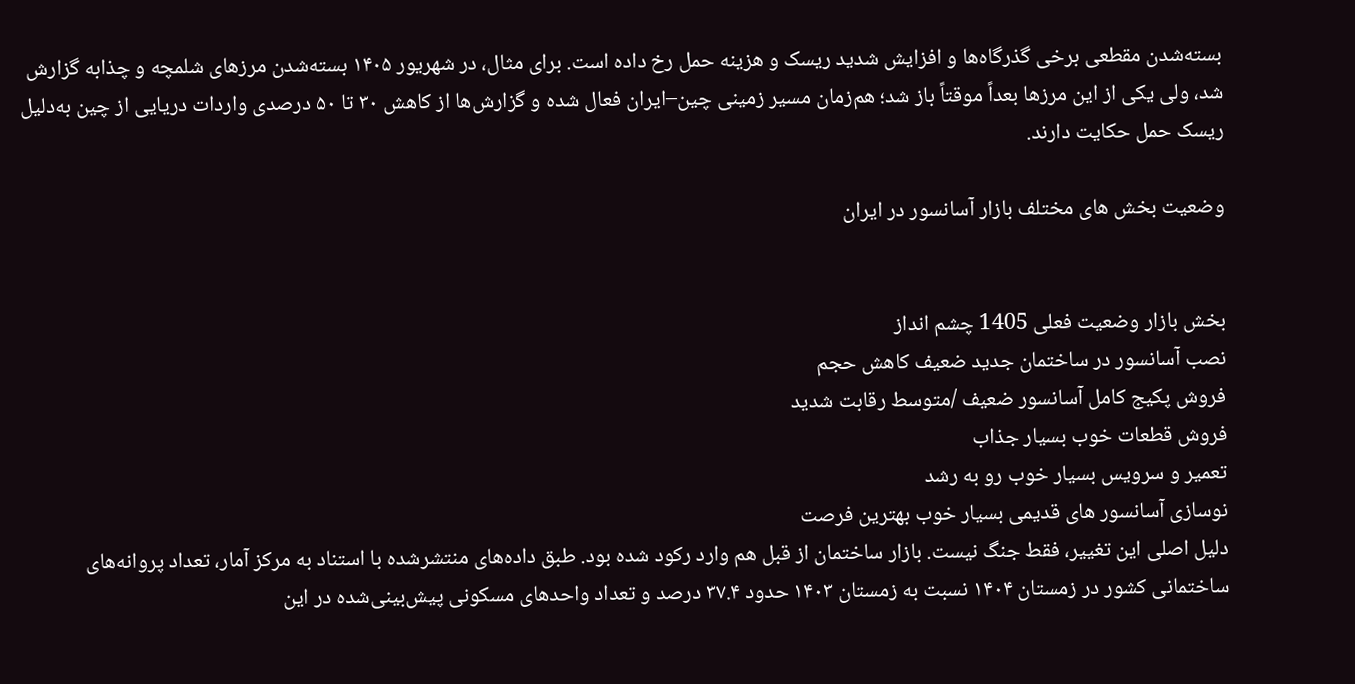بسته‌شدن مقطعی برخی گذرگاه‌ها و افزایش شدید ریسک و هزینه حمل رخ داده است. برای مثال، در شهریور ۱۴۰۵ بسته‌شدن مرزهای شلمچه و چذابه گزارش شد، ولی یکی از این مرزها بعداً موقتاً باز شد؛ هم‌زمان مسیر زمینی چین–ایران فعال شده و گزارش‌ها از کاهش ۳۰ تا ۵۰ درصدی واردات دریایی از چین به‌دلیل ریسک حمل حکایت دارند.

وضعیت بخش های مختلف بازار آسانسور در ایران


بخش بازار وضعیت فعلی 1405 چشم انداز
نصب آسانسور در ساختمان جدید ضعیف کاهش حجم
فروش پکیج کامل آسانسور ضعیف /متوسط رقابت شدید
فروش قطعات خوب بسیار جذاب
تعمیر و سرویس بسیار خوب رو به رشد
نوسازی آسانسور های قدیمی بسیار خوب بهترین فرصت
دلیل اصلی این تغییر، فقط جنگ نیست. بازار ساختمان از قبل هم وارد رکود شده بود. طبق داده‌های منتشرشده با استناد به مرکز آمار، تعداد پروانه‌های ساختمانی کشور در زمستان ۱۴۰۴ نسبت به زمستان ۱۴۰۳ حدود ۳۷.۴ درصد و تعداد واحدهای مسکونی پیش‌بینی‌شده در این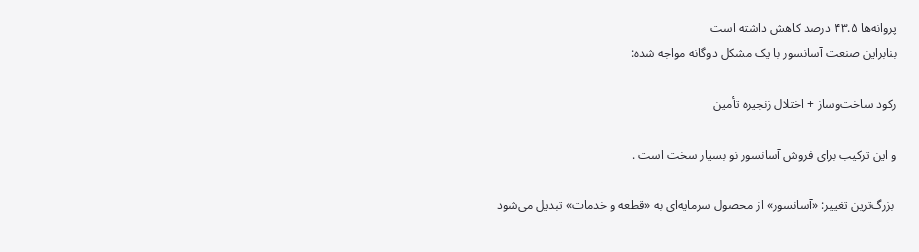پروانه‌ها ۴۳.۵ درصد کاهش داشته است
بنابراین صنعت آسانسور با یک مشکل دوگانه مواجه شده:

رکود ساخت‌وساز + اختلال زنجیره تأمین

و این ترکیب برای فروش آسانسور نو بسیار سخت است .

 بزرگ‌ترین تغییر: «آسانسور» از محصول سرمایه‌ای به «قطعه و خدمات» تبدیل می‌شود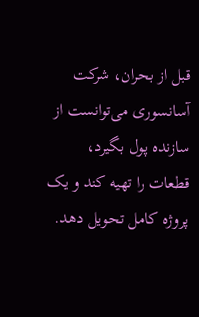قبل از بحران، شرکت آسانسوری می‌توانست از سازنده پول بگیرد، قطعات را تهیه کند و یک پروژه کامل تحویل دهد.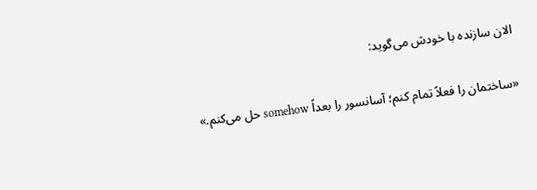الان سازنده با خودش می‌گوید:

«ساختمان را فعلاً تمام کنم؛ آسانسور را بعداً somehow حل می‌کنم.»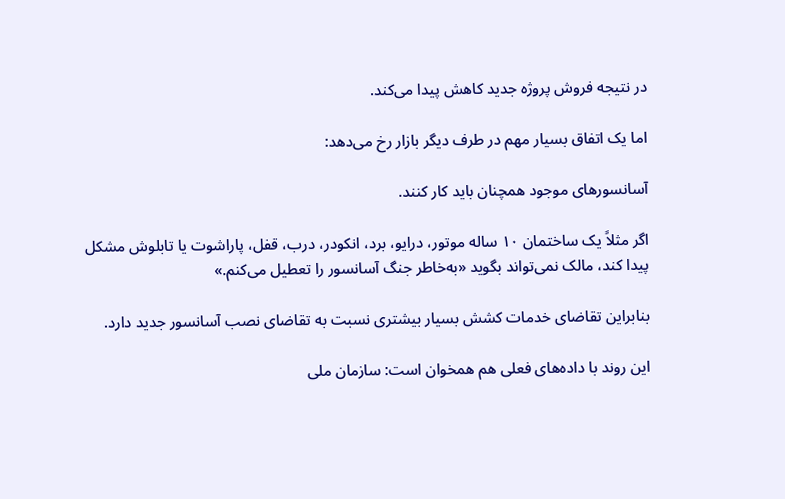در نتیجه فروش پروژه جدید کاهش پیدا می‌کند.

اما یک اتفاق بسیار مهم در طرف دیگر بازار رخ می‌دهد:

آسانسورهای موجود همچنان باید کار کنند.

اگر مثلاً یک ساختمان ۱۰ ساله موتور، درایو، برد، انکودر، درب، قفل، پاراشوت یا تابلوش مشکل پیدا کند، مالک نمی‌تواند بگوید «به‌خاطر جنگ آسانسور را تعطیل می‌کنم.»

بنابراین تقاضای خدمات کشش بسیار بیشتری نسبت به تقاضای نصب آسانسور جدید دارد.

این روند با داده‌های فعلی هم همخوان است: سازمان ملی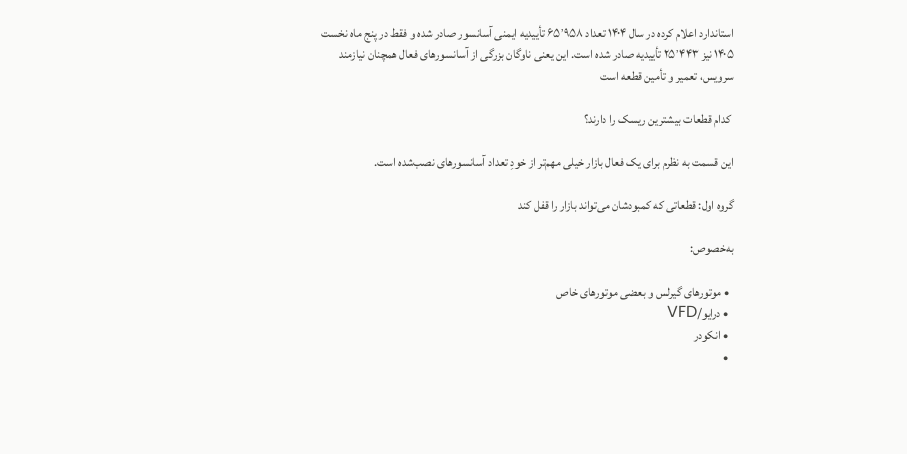استاندارد اعلام کرده در سال ۱۴۰۴ تعداد ۶۵٬۹۵۸ تأییدیه ایمنی آسانسور صادر شده و فقط در پنج ماه نخست ۱۴۰۵ نیز ۲۵٬۴۴۳ تأییدیه صادر شده است. این یعنی ناوگان بزرگی از آسانسورهای فعال همچنان نیازمند سرویس، تعمیر و تأمین قطعه است

 کدام قطعات بیشترین ریسک را دارند؟

این قسمت به نظرم برای یک فعال بازار خیلی مهم‌تر از خودِ تعداد آسانسورهای نصب‌شده است.

گروه اول: قطعاتی که کمبودشان می‌تواند بازار را قفل کند

به‌خصوص:

  • موتورهای گیرلس و بعضی موتورهای خاص
  • درایو/VFD
  • انکودر
  •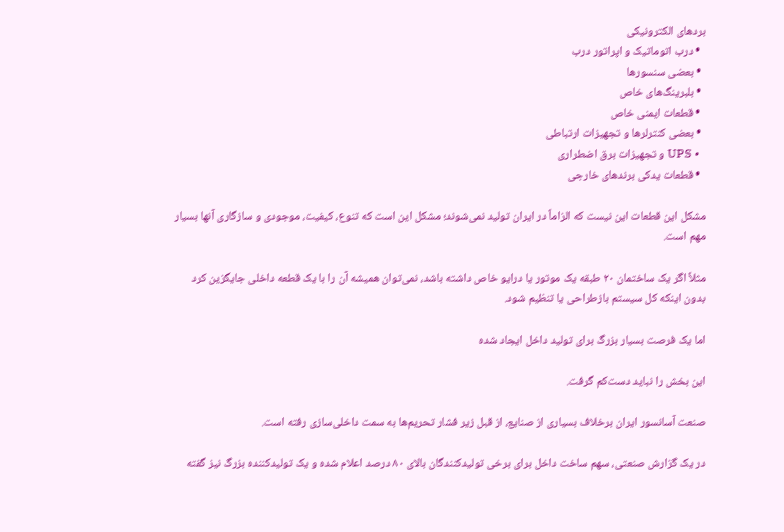بردهای الکترونیکی
  • درب اتوماتیک و اپراتور درب
  • بعضی سنسورها
  • بلبرینگ‌های خاص
  • قطعات ایمنی خاص
  • بعضی کنترلرها و تجهیزات ارتباطی
  • UPS و تجهیزات برق اضطراری
  • قطعات یدکی برندهای خارجی

مشکل این قطعات این نیست که الزاماً در ایران تولید نمی‌شوند؛ مشکل این است که تنوع، کیفیت، موجودی و سازگاری آنها بسیار مهم است.

مثلاً اگر یک ساختمان ۲۰ طبقه یک موتور یا درایو خاص داشته باشد، نمی‌توان همیشه آن را با یک قطعه داخلی جایگزین کرد بدون اینکه کل سیستم بازطراحی یا تنظیم شود.

اما یک فرصت بسیار بزرگ برای تولید داخل ایجاد شده

این بخش را نباید دست‌کم گرفت.

صنعت آسانسور ایران برخلاف بسیاری از صنایع، از قبل زیر فشار تحریم‌ها به سمت داخلی‌سازی رفته است.

در یک گزارش صنعتی، سهم ساخت داخل برای برخی تولیدکنندگان بالای ۸۰ درصد اعلام شده و یک تولیدکننده بزرگ نیز گفته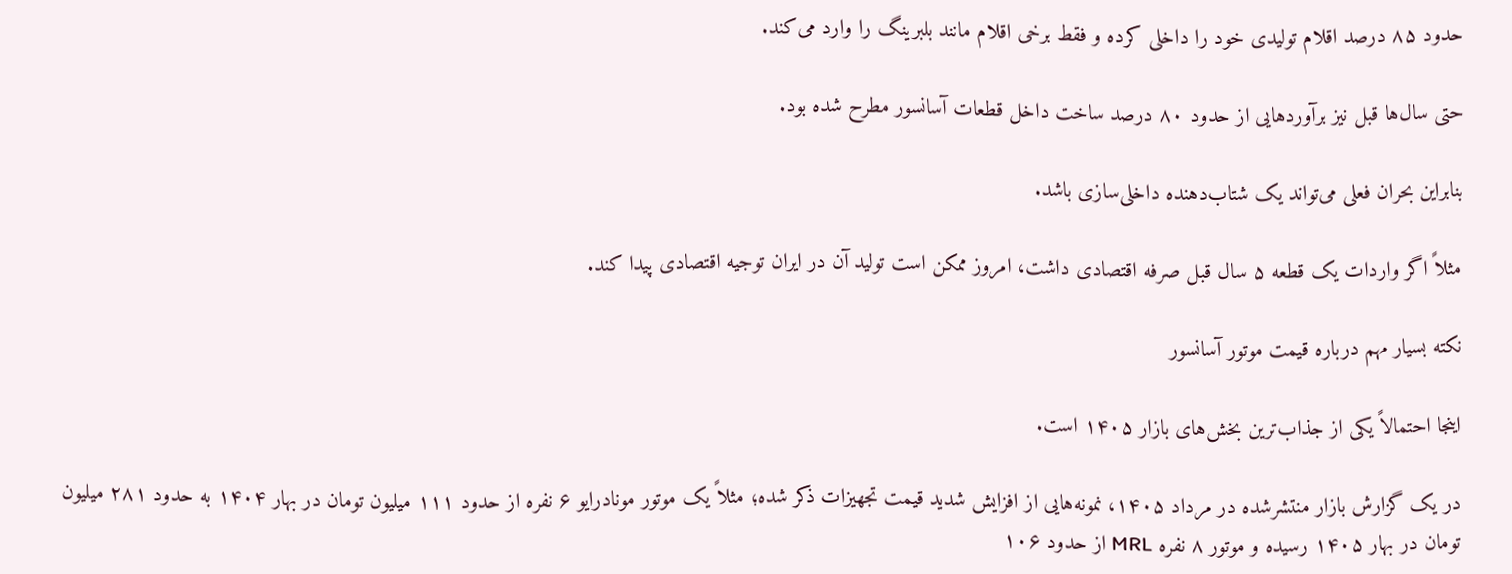حدود ۸۵ درصد اقلام تولیدی خود را داخلی کرده و فقط برخی اقلام مانند بلبرینگ را وارد می‌کند.

حتی سال‌ها قبل نیز برآوردهایی از حدود ۸۰ درصد ساخت داخل قطعات آسانسور مطرح شده بود.

بنابراین بحران فعلی می‌تواند یک شتاب‌دهنده داخلی‌سازی باشد.

مثلاً اگر واردات یک قطعه ۵ سال قبل صرفه اقتصادی داشت، امروز ممکن است تولید آن در ایران توجیه اقتصادی پیدا کند.

نکته بسیار مهم درباره قیمت موتور آسانسور

اینجا احتمالاً یکی از جذاب‌ترین بخش‌های بازار ۱۴۰۵ است.

در یک گزارش بازار منتشرشده در مرداد ۱۴۰۵، نمونه‌هایی از افزایش شدید قیمت تجهیزات ذکر شده؛ مثلاً یک موتور مونادرایو ۶ نفره از حدود ۱۱۱ میلیون تومان در بهار ۱۴۰۴ به حدود ۲۸۱ میلیون تومان در بهار ۱۴۰۵ رسیده و موتور ۸ نفره MRL از حدود ۱۰۶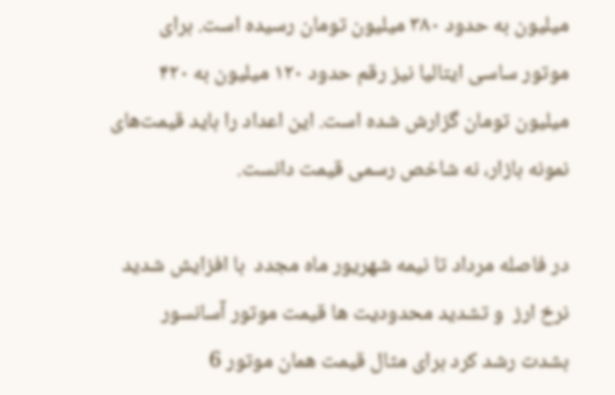میلیون به حدود ۳۸۰ میلیون تومان رسیده است. برای موتور ساسی ایتالیا نیز رقم حدود ۱۲۰ میلیون به ۴۲۰ میلیون تومان گزارش شده است. این اعداد را باید قیمت‌های نمونه بازار، نه شاخص رسمی قیمت دانست.

در فاصله مرداد تا نیمه شهریور ماه مجدد  با افزایش شدید نرخ ارز  و تشدید محدودیت ها قیمت موتور آسانسور بشدت رشد کرد برای مثال قیمت همان موتور 6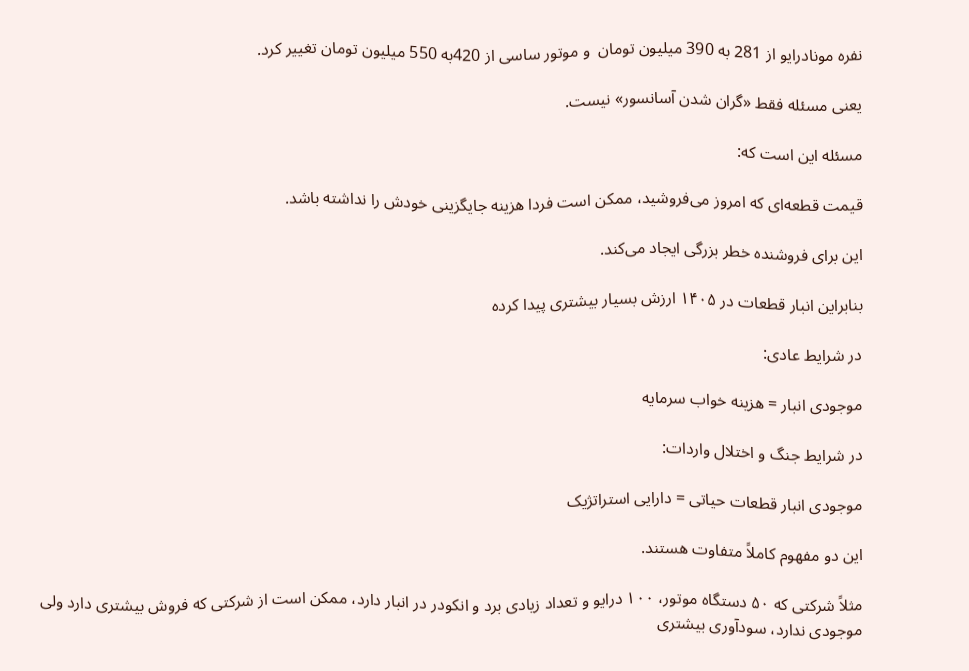نفره مونادرایو از 281 به 390 میلیون تومان  و موتور ساسی از 420به 550 میلیون تومان تغییر کرد.

یعنی مسئله فقط «گران شدن آسانسور» نیست.

مسئله این است که:

قیمت قطعه‌ای که امروز می‌فروشید، ممکن است فردا هزینه جایگزینی خودش را نداشته باشد.

این برای فروشنده خطر بزرگی ایجاد می‌کند.

بنابراین انبار قطعات در ۱۴۰۵ ارزش بسیار بیشتری پیدا کرده

در شرایط عادی:

موجودی انبار = هزینه خواب سرمایه

در شرایط جنگ و اختلال واردات:

موجودی انبار قطعات حیاتی = دارایی استراتژیک

این دو مفهوم کاملاً متفاوت هستند.

مثلاً شرکتی که ۵۰ دستگاه موتور، ۱۰۰ درایو و تعداد زیادی برد و انکودر در انبار دارد، ممکن است از شرکتی که فروش بیشتری دارد ولی موجودی ندارد، سودآوری بیشتری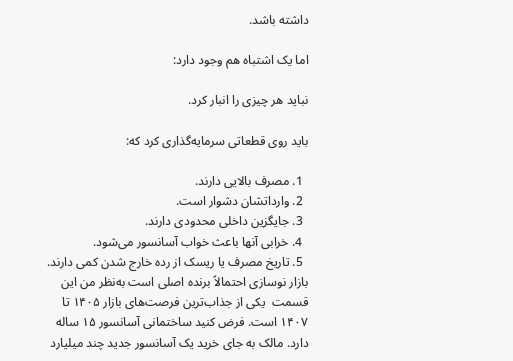داشته باشد.

اما یک اشتباه هم وجود دارد:

نباید هر چیزی را انبار کرد.

باید روی قطعاتی سرمایه‌گذاری کرد که:

  1. مصرف بالایی دارند.
  2. وارداتشان دشوار است.
  3. جایگزین داخلی محدودی دارند.
  4. خرابی آنها باعث خواب آسانسور می‌شود.
  5. تاریخ مصرف یا ریسک از رده خارج شدن کمی دارند. بازار نوسازی احتمالاً برنده اصلی است به‌نظر من این قسمت  یکی از جذاب‌ترین فرصت‌های بازار ۱۴۰۵ تا ۱۴۰۷ است. فرض کنید ساختمانی آسانسور ۱۵ ساله دارد. مالک به جای خرید یک آسانسور جدید چند میلیارد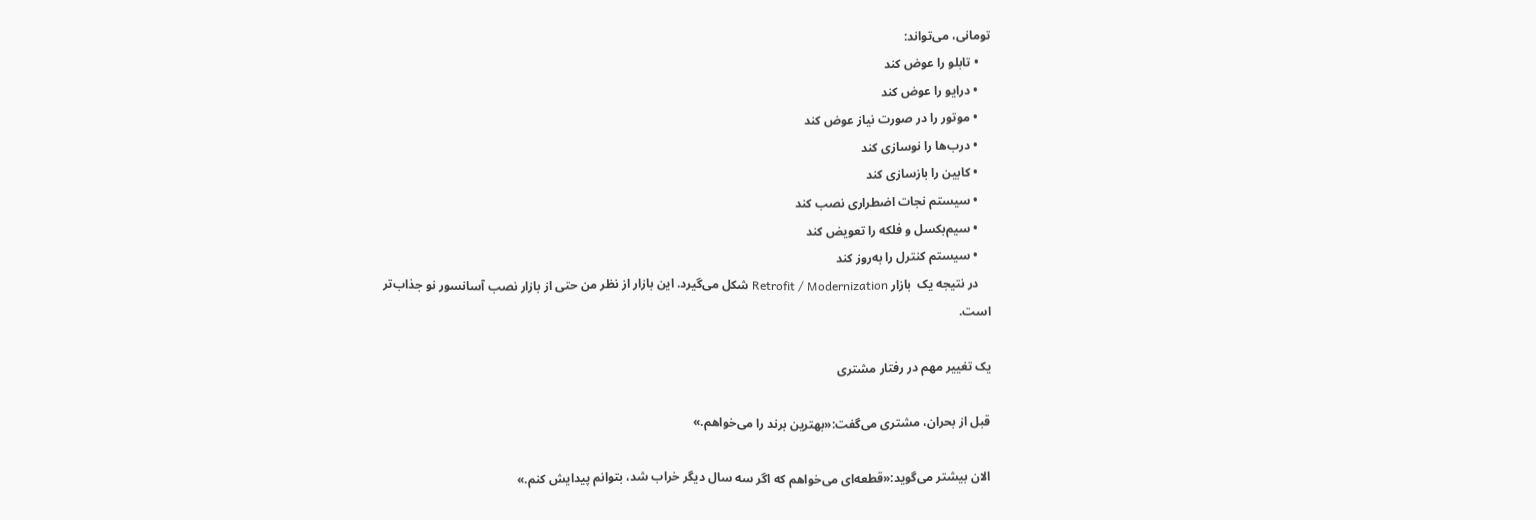تومانی، می‌تواند:
    • تابلو را عوض کند
    • درایو را عوض کند
    • موتور را در صورت نیاز عوض کند
    • درب‌ها را نوسازی کند
    • کابین را بازسازی کند
    • سیستم نجات اضطراری نصب کند
    • سیم‌بکسل و فلکه را تعویض کند
    • سیستم کنترل را به‌روز کند
    در نتیجه یک  بازار Retrofit / Modernization شکل می‌گیرد. این بازار از نظر من حتی از بازار نصب آسانسور نو جذاب‌تر است.

یک تغییر مهم در رفتار مشتری

قبل از بحران، مشتری می‌گفت:«بهترین برند را می‌خواهم.»

الان بیشتر می‌گوید:«قطعه‌ای می‌خواهم که اگر سه سال دیگر خراب شد، بتوانم پیدایش کنم.»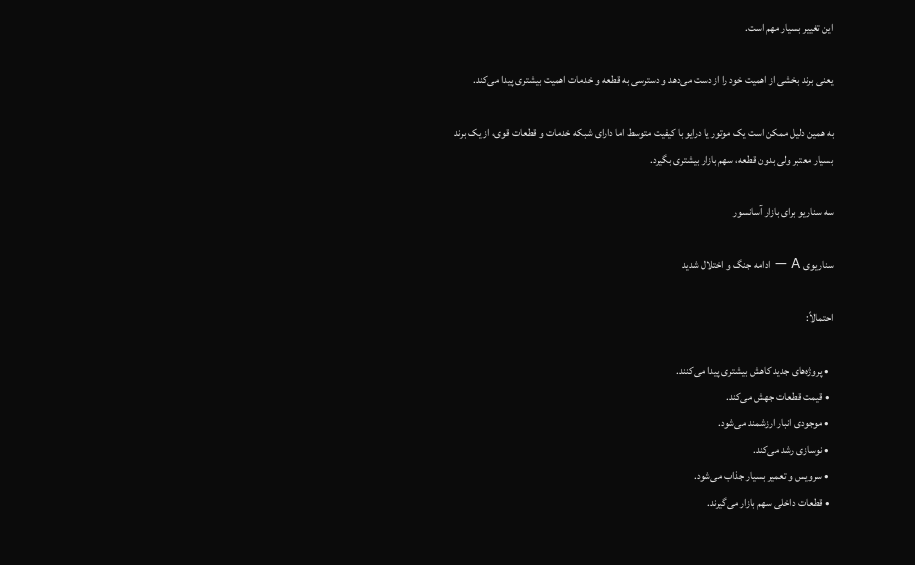این تغییر بسیار مهم است.

یعنی برند بخشی از اهمیت خود را از دست می‌دهد و دسترسی به قطعه و خدمات اهمیت بیشتری پیدا می‌کند.

به همین دلیل ممکن است یک موتور یا درایو با کیفیت متوسط اما دارای شبکه خدمات و قطعات قوی، از یک برند بسیار معتبر ولی بدون قطعه، سهم بازار بیشتری بگیرد.

سه سناریو برای بازار آسانسور

سناریوی A — ادامه جنگ و اختلال شدید

احتمالاً:

  • پروژه‌های جدید کاهش بیشتری پیدا می‌کنند.
  • قیمت قطعات جهش می‌کند.
  • موجودی انبار ارزشمند می‌شود.
  • نوسازی رشد می‌کند.
  • سرویس و تعمیر بسیار جذاب می‌شود.
  • قطعات داخلی سهم بازار می‌گیرند.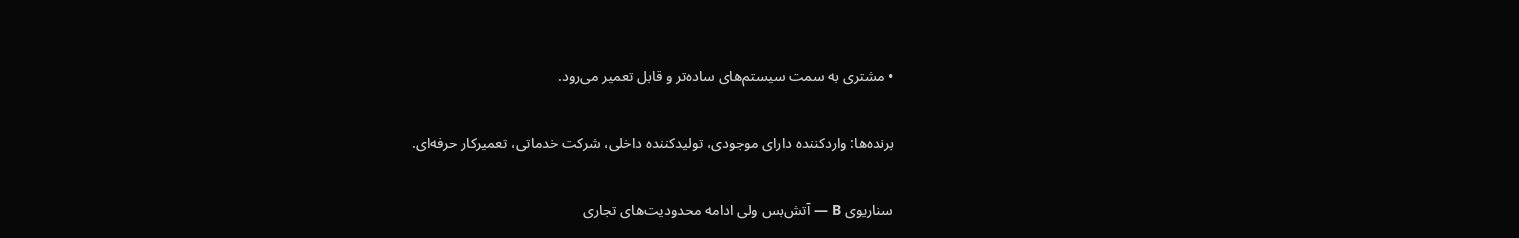• مشتری به سمت سیستم‌های ساده‌تر و قابل تعمیر می‌رود.

برنده‌ها: واردکننده دارای موجودی، تولیدکننده داخلی، شرکت خدماتی، تعمیرکار حرفه‌ای.

سناریوی B — آتش‌بس ولی ادامه محدودیت‌های تجاری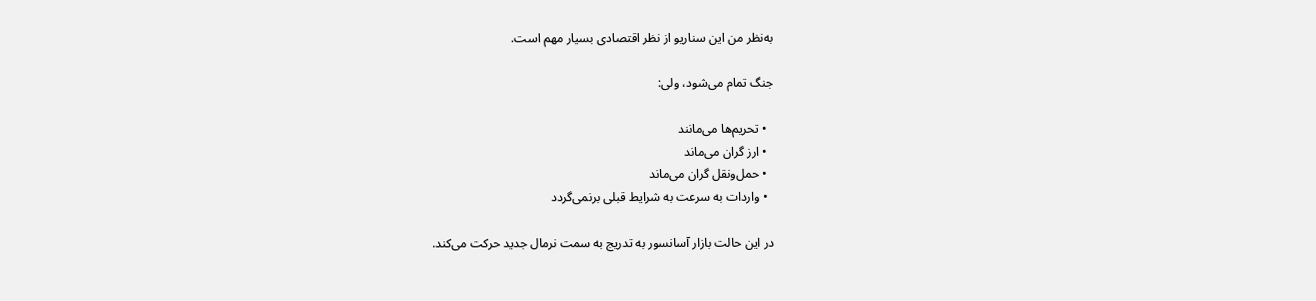به‌نظر من این سناریو از نظر اقتصادی بسیار مهم است.

جنگ تمام می‌شود، ولی:

  • تحریم‌ها می‌مانند
  • ارز گران می‌ماند
  • حمل‌ونقل گران می‌ماند
  • واردات به سرعت به شرایط قبلی برنمی‌گردد

در این حالت بازار آسانسور به تدریج به سمت نرمال جدید حرکت می‌کند.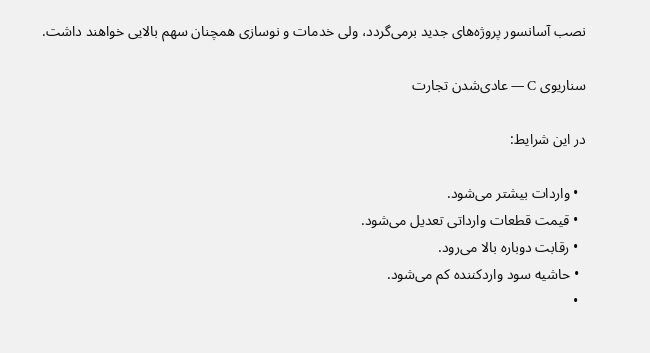نصب آسانسور پروژه‌های جدید برمی‌گردد، ولی خدمات و نوسازی همچنان سهم بالایی خواهند داشت.

سناریوی C — عادی‌شدن تجارت

در این شرایط:

  • واردات بیشتر می‌شود.
  • قیمت قطعات وارداتی تعدیل می‌شود.
  • رقابت دوباره بالا می‌رود.
  • حاشیه سود واردکننده کم می‌شود.
  •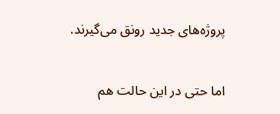پروژه‌های جدید رونق می‌گیرند.

اما حتی در این حالت هم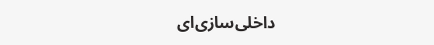داخلی‌سازی‌ای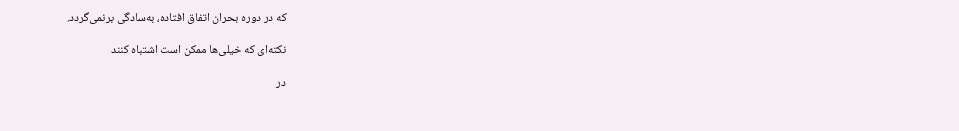که در دوره بحران اتفاق افتاده، به‌سادگی برنمی‌گردد.

نکته‌ای که خیلی‌ها ممکن است اشتباه کنند

در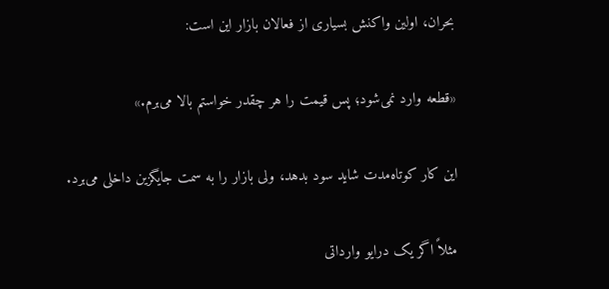بحران، اولین واکنش بسیاری از فعالان بازار این است:

«قطعه وارد نمی‌شود؛ پس قیمت را هر چقدر خواستم بالا می‌برم.»

این کار کوتاه‌مدت شاید سود بدهد، ولی بازار را به سمت جایگزین داخلی می‌برد.

مثلاً اگر یک درایو وارداتی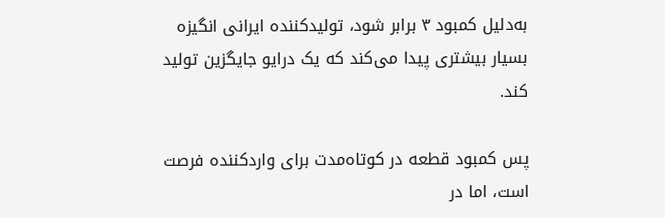به‌دلیل کمبود ۳ برابر شود، تولیدکننده ایرانی انگیزه بسیار بیشتری پیدا می‌کند که یک درایو جایگزین تولید کند.

پس کمبود قطعه در کوتاه‌مدت برای واردکننده فرصت است، اما در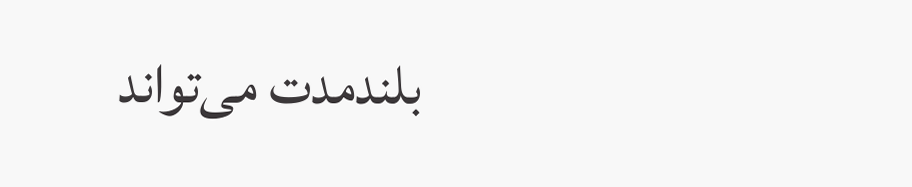بلندمدت می‌تواند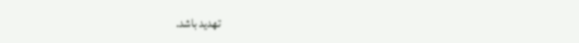تهدید باشد.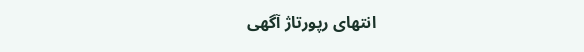انتهای رپورتاژ آگهی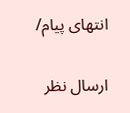انتهای پیام/

ارسال نظر